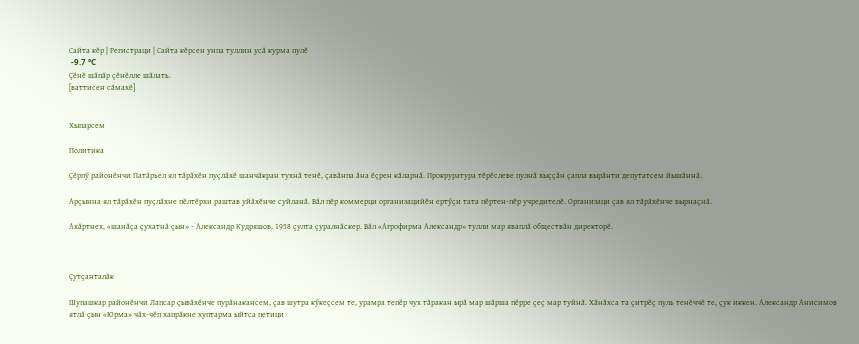Сайта кӗр | Регистраци | Сайта кӗрсен унпа туллин усӑ курма пулӗ
 -9.7 °C
Ҫӗнӗ шӑпӑр ҫӗнӗлле шӑлать.
[ваттисен сӑмахӗ]


Хыпарсем

Политика

Ҫӗрпӳ районӗнчи Патӑрьел ял тӑрӑхӗн пуҫлӑхӗ шанчӑкран тухнӑ тенӗ, ҫавӑнпа ӑна ӗҫрен кӑларнӑ. Прокруратура тӗрӗслеве пулнӑ хыҫҫӑн ҫапла вырӑнти депутатсем йышӑннӑ.

Арҫынна ял тӑрӑхӗн пуҫлӑхне пӗлтӗрхи раштав уйӑхӗнче суйланӑ. Вӑл пӗр коммерци организацийӗн ертӳҫи тата пӗртен-пӗр учредителӗ. Организаци ҫав ял тӑрӑхӗнче вырнаҫнӑ.

Ахӑртнех, «шанӑҫа ҫухатнӑ ҫын» - Александр Кудряшов, 1958 ҫулта ҫуралнӑскер. Вӑл «Агрофирма Александр» тулли мар яваплӑ обществӑн директорӗ.



Ҫутҫанталӑк

Шупашкар районӗнчи Лапсар ҫывӑхӗнче пурӑнакансем, ҫав шутра кӳкеҫсем те, урамра тепӗр чух тӑракан ырӑ мар шӑрша пӗрре ҫеҫ мар туйнӑ. Хӑнӑхса та ҫитрӗҫ пуль тенӗччӗ те, ҫук иккен. Александр Анисимов ятлӑ ҫын «Юрма» чӑх-чӗп хапрӑкне хуптарма ыйтса петици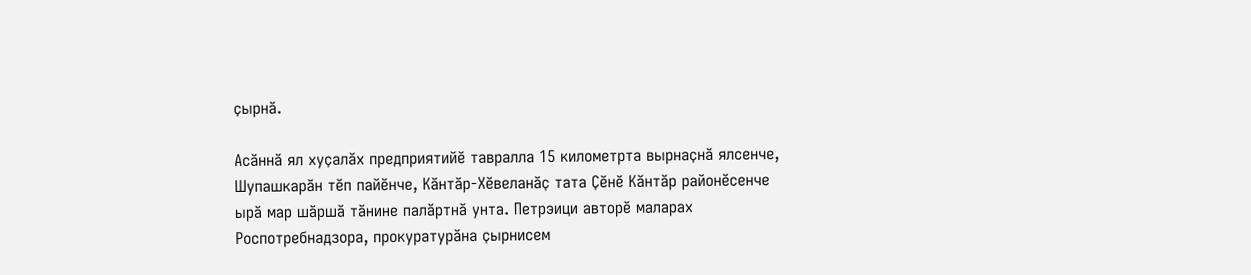ҫырнӑ.

Асӑннӑ ял хуҫалӑх предприятийӗ тавралла 15 километрта вырнаҫнӑ ялсенче, Шупашкарӑн тӗп пайӗнче, Кӑнтӑр-Хӗвеланӑҫ тата Ҫӗнӗ Кӑнтӑр районӗсенче ырӑ мар шӑршӑ тӑнине палӑртнӑ унта. Петрэици авторӗ маларах Роспотребнадзора, прокуратурӑна ҫырнисем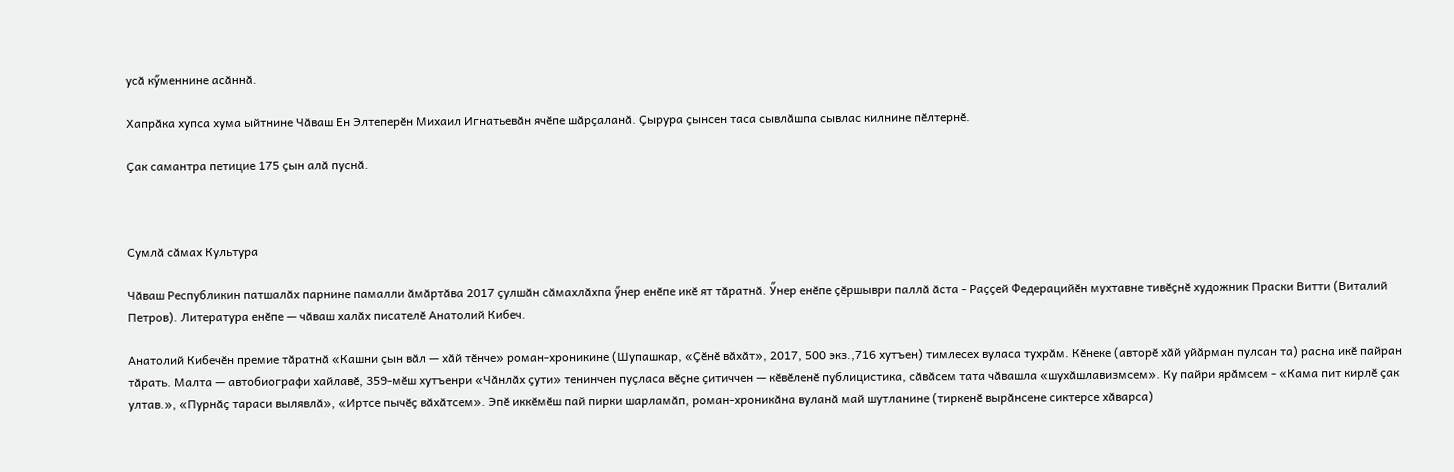усӑ кӳменнине асӑннӑ.

Хапрӑка хупса хума ыйтнине Чӑваш Ен Элтеперӗн Михаил Игнатьевӑн ячӗпе шӑрҫаланӑ. Ҫырура ҫынсен таса сывлӑшпа сывлас килнине пӗлтернӗ.

Ҫак самантра петицие 175 ҫын алӑ пуснӑ.



Сумлӑ сӑмах Культура

Чӑваш Республикин патшалӑх парнине памалли ӑмӑртӑва 2017 ҫулшӑн сӑмахлӑхпа ӳнер енӗпе икӗ ят тӑратнӑ. Ӳнер енӗпе ҫӗршыври паллӑ ӑста - Раҫҫей Федерацийӗн мухтавне тивӗҫнӗ художник Праски Витти (Виталий Петров). Литература енӗпе — чӑваш халӑх писателӗ Анатолий Кибеч.

Анатолий Кибечӗн премие тӑратнӑ «Кашни ҫын вӑл — хӑй тӗнче» роман-хроникине (Шупашкар, «Ҫӗнӗ вӑхӑт», 2017, 500 экз.,716 хутъен) тимлесех вуласа тухрӑм. Кӗнеке (авторӗ хӑй уйӑрман пулсан та) расна икӗ пайран тӑрать. Малта — автобиографи хайлавӗ, 359-мӗш хутъенри «Чӑнлӑх ҫути» тенинчен пуҫласа вӗҫне ҫитиччен — кӗвӗленӗ публицистика, сӑвӑсем тата чӑвашла «шухӑшлавизмсем». Ку пайри ярӑмсем - «Кама пит кирлӗ ҫак ултав.», «Пурнӑҫ тараси вылявлӑ», «Иртсе пычӗҫ вӑхӑтсем». Эпӗ иккӗмӗш пай пирки шарламӑп, роман-хроникӑна вуланӑ май шутланине (тиркенӗ вырӑнсене сиктерсе хӑварса)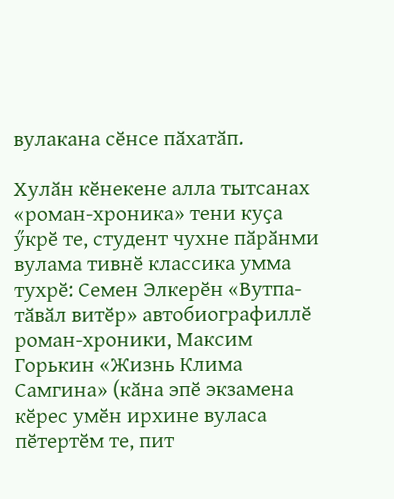вулакана сӗнсе пӑхатӑп.

Хулӑн кӗнекене алла тытсанах «роман-хроника» тени куҫа ӳкрӗ те, студент чухне пӑрӑнми вулама тивнӗ классика умма тухрӗ: Семен Элкерӗн «Вутпа-тӑвӑл витӗр» автобиографиллӗ роман-хроники, Максим Горькин «Жизнь Клима Самгина» (кӑна эпӗ экзамена кӗрес умӗн ирхине вуласа пӗтертӗм те, пит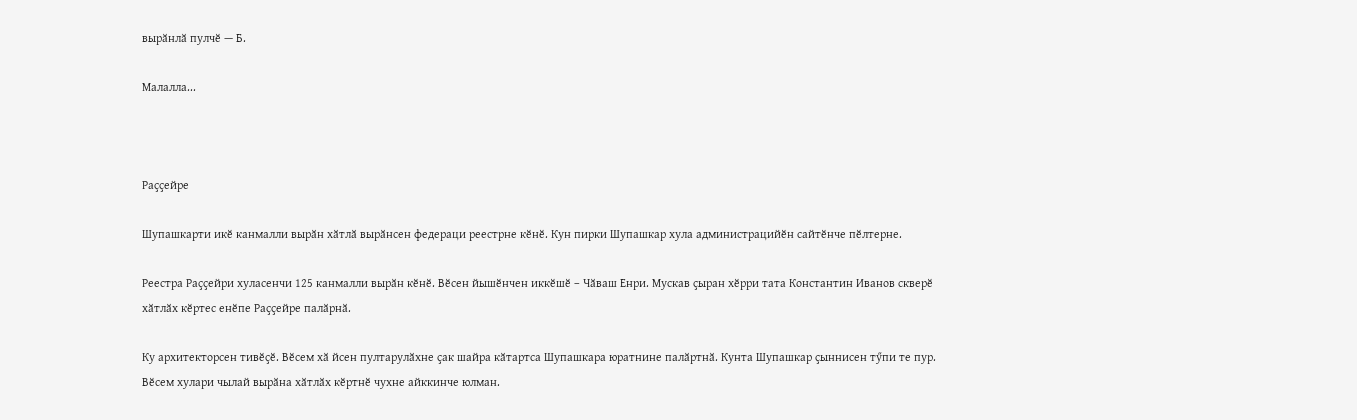вырӑнлӑ пулчӗ — Б.

Малалла...



Раҫҫейре

Шупашкарти икӗ канмалли вырӑн хӑтлӑ вырӑнсен федераци реестрне кӗнӗ. Кун пирки Шупашкар хула администрацийӗн сайтӗнче пӗлтерне.

Реестра Раҫҫейри хуласенчи 125 канмалли вырӑн кӗнӗ. Вӗсен йышӗнчен иккӗшӗ – Чӑваш Енри. Мускав ҫыран хӗрри тата Константин Иванов скверӗ хӑтлӑх кӗртес енӗпе Раҫҫейре палӑрнӑ.

Ку архитекторсен тивӗҫӗ. Вӗсем хӑ йсен пултарулӑхне ҫак шайра кӑтартса Шупашкара юратнине палӑртнӑ. Кунта Шупашкар ҫыннисен тӳпи те пур. Вӗсем хулари чылай вырӑна хӑтлӑх кӗртнӗ чухне айккинче юлман.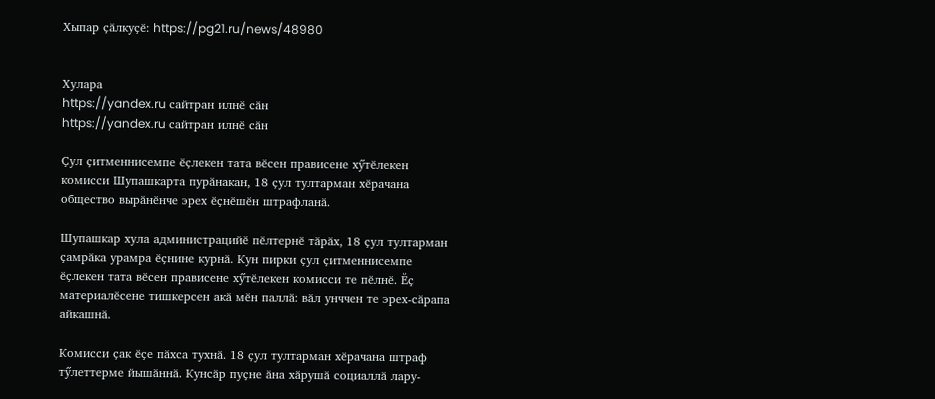Хыпар ҫӑлкуҫӗ: https://pg21.ru/news/48980


Хулара
https://yandex.ru сайтран илнӗ сӑн
https://yandex.ru сайтран илнӗ сӑн

Ҫул ҫитменнисемпе ӗҫлекен тата вӗсен прависене хӳтӗлекен комисси Шупашкарта пурӑнакан, 18 ҫул тултарман хӗрачана общество вырӑнӗнче эрех ӗҫнӗшӗн штрафланӑ.

Шупашкар хула администрацийӗ пӗлтернӗ тӑрӑх, 18 ҫул тултарман ҫамрӑка урамра ӗҫнине курнӑ. Кун пирки ҫул ҫитменнисемпе ӗҫлекен тата вӗсен прависене хӳтӗлекен комисси те пӗлнӗ. Ӗҫ материалӗсене тишкерсен акӑ мӗн паллӑ: вӑл унччен те эрех-сӑрапа айкашнӑ.

Комисси ҫак ӗҫе пӑхса тухнӑ. 18 ҫул тултарман хӗрачана штраф тӳлеттерме йышӑннӑ. Кунсӑр пуҫне ӑна хӑрушӑ социаллӑ лару-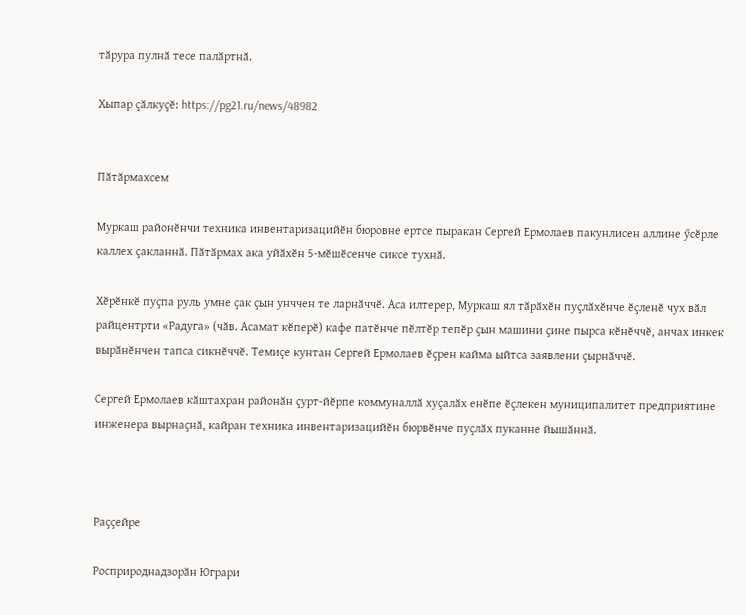тӑрура пулнӑ тесе палӑртнӑ.

Хыпар ҫӑлкуҫӗ: https://pg21.ru/news/48982


Пӑтӑрмахсем

Муркаш районӗнчи техника инвентаризацийӗн бюровне ертсе пыракан Сергей Ермолаев пакунлисен аллине ӳсӗрле каллех ҫакланнӑ. Пӑтӑрмах ака уйӑхӗн 5-мӗшӗсенче сиксе тухнӑ.

Хӗрӗнкӗ пуҫпа руль умне ҫак ҫын унччен те ларнӑччӗ. Аса илтерер, Муркаш ял тӑрӑхӗн пуҫлӑхӗнче ӗҫленӗ чух вӑл райцентрти «Радуга» (чӑв. Асамат кӗперӗ) кафе патӗнче пӗлтӗр тепӗр ҫын машини ҫине пырса кӗнӗччӗ, анчах инкек вырӑнӗнчен тапса сикнӗччӗ. Темиҫе кунтан Сергей Ермолаев ӗҫрен кайма ыйтса заявлени ҫырнӑччӗ.

Сергей Ермолаев кӑштахран районӑн ҫурт-йӗрпе коммуналлӑ хуҫалӑх енӗпе ӗҫлекен муниципалитет предприятине инженера вырнаҫнӑ, кайран техника инвентаризацийӗн бюрвӗнче пуҫлӑх пуканне йышӑннӑ.



Раҫҫейре

Росприроднадзорӑн Юграри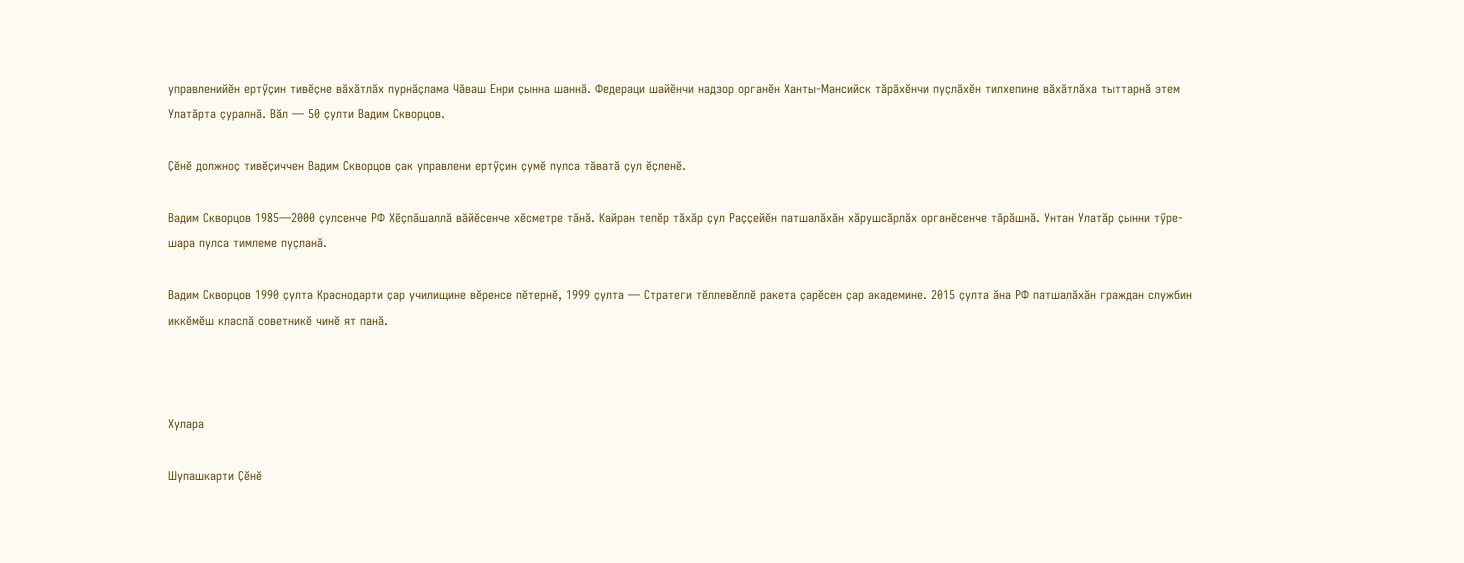управленийӗн ертӳҫин тивӗҫне вӑхӑтлӑх пурнӑҫлама Чӑваш Енри ҫынна шаннӑ. Федераци шайӗнчи надзор органӗн Ханты-Мансийск тӑрӑхӗнчи пуҫлӑхӗн тилхепине вӑхӑтлӑха тыттарнӑ этем Улатӑрта ҫуралнӑ. Вӑл — 50 ҫулти Вадим Скворцов.

Ҫӗнӗ должноҫ тивӗҫиччен Вадим Скворцов ҫак управлени ертӳҫин ҫумӗ пулса тӑватӑ ҫул ӗҫленӗ.

Вадим Скворцов 1985—2000 ҫулсенче РФ Хӗҫпӑшаллӑ вӑйӗсенче хӗсметре тӑнӑ. Кайран тепӗр тӑхӑр ҫул Раҫҫейӗн патшалӑхӑн хӑрушсӑрлӑх органӗсенче тӑрӑшнӑ. Унтан Улатӑр ҫынни тӳре-шара пулса тимлеме пуҫланӑ.

Вадим Скворцов 1990 ҫулта Краснодарти ҫар училищине вӗренсе пӗтернӗ, 1999 ҫулта — Стратеги тӗллевӗллӗ ракета ҫарӗсен ҫар академине. 2015 ҫулта ӑна РФ патшалӑхӑн граждан службин иккӗмӗш класлӑ советникӗ чинӗ ят панӑ.



Хулара

Шупашкарти Ҫӗнӗ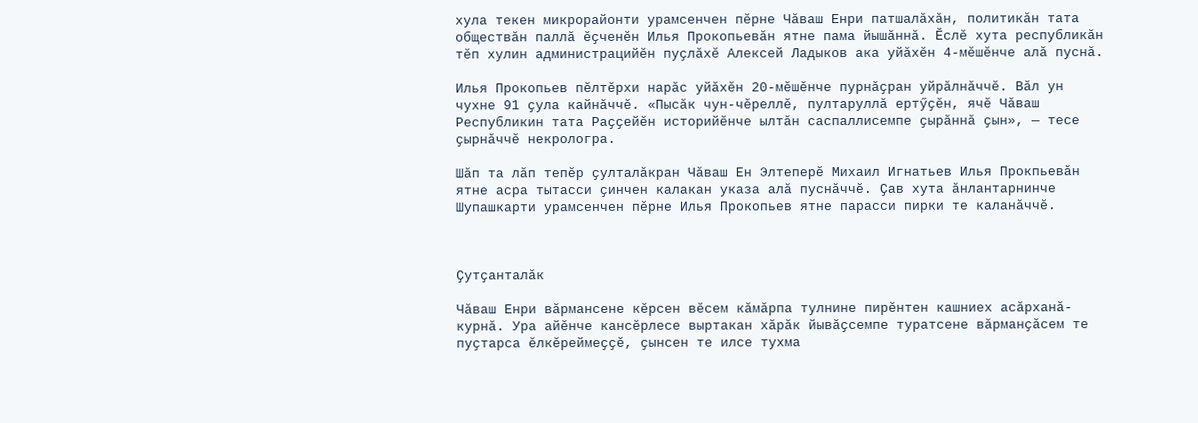хула текен микрорайонти урамсенчен пӗрне Чӑваш Енри патшалӑхӑн, политикӑн тата обществӑн паллӑ ӗҫченӗн Илья Прокопьевӑн ятне пама йышӑннӑ. Ӗслӗ хута республикӑн тӗп хулин администрацийӗн пуҫлӑхӗ Алексей Ладыков ака уйӑхӗн 4-мӗшӗнче алӑ пуснӑ.

Илья Прокопьев пӗлтӗрхи нарӑс уйӑхӗн 20-мӗшӗнче пурнӑҫран уйрӑлнӑччӗ. Вӑл ун чухне 91 ҫула кайнӑччӗ. «Пысӑк чун-чӗреллӗ, пултаруллӑ ертӳҫӗн, ячӗ Чӑваш Республикин тата Раҫҫейӗн историйӗнче ылтӑн саспаллисемпе ҫырӑннӑ ҫын», — тесе ҫырнӑччӗ некрологра.

Шӑп та лӑп тепӗр ҫулталӑкран Чӑваш Ен Элтеперӗ Михаил Игнатьев Илья Прокпьевӑн ятне асра тытасси ҫинчен калакан указа алӑ пуснӑччӗ. Ҫав хута ӑнлантарнинче Шупашкарти урамсенчен пӗрне Илья Прокопьев ятне парасси пирки те каланӑччӗ.



Ҫутҫанталӑк

Чӑваш Енри вӑрмансене кӗрсен вӗсем кӑмӑрпа тулнине пирӗнтен кашниех асӑрханӑ-курнӑ. Ура айӗнче кансӗрлесе выртакан хӑрӑк йывӑҫсемпе туратсене вӑрманҫӑсем те пуҫтарса ӗлкӗреймеҫҫӗ, ҫынсен те илсе тухма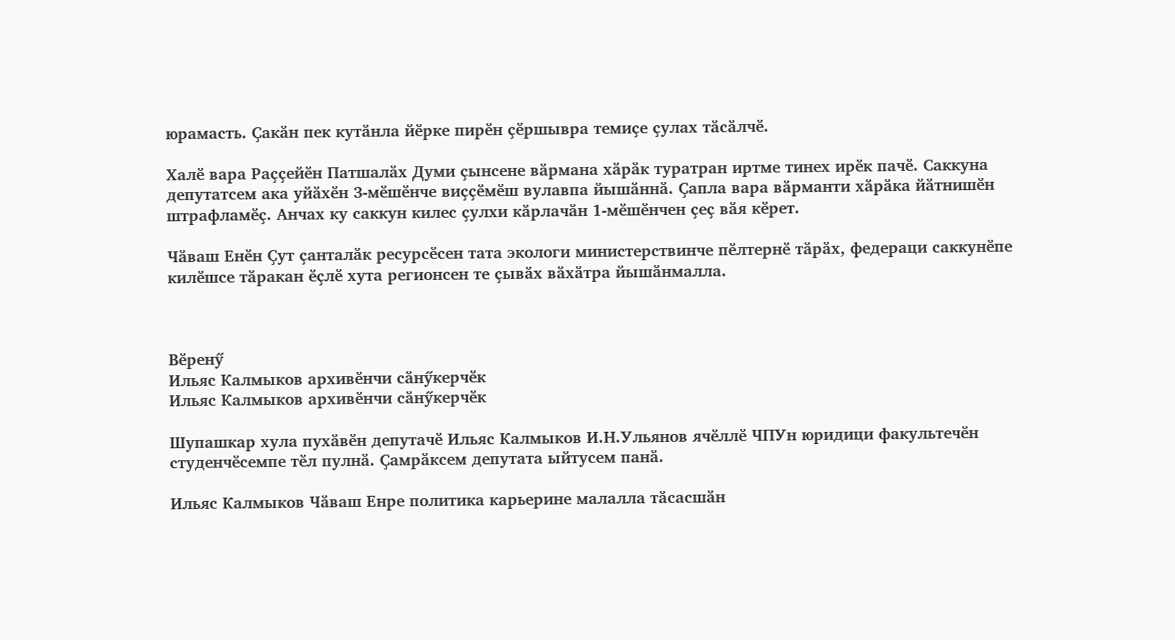юрамасть. Ҫакӑн пек кутӑнла йӗрке пирӗн ҫӗршывра темиҫе ҫулах тӑсӑлчӗ.

Халӗ вара Раҫҫейӗн Патшалӑх Думи ҫынсене вӑрмана хӑрӑк туратран иртме тинех ирӗк пачӗ. Саккуна депутатсем ака уйӑхӗн 3-мӗшӗнче виҫҫӗмӗш вулавпа йышӑннӑ. Ҫапла вара вӑрманти хӑрӑка йӑтнишӗн штрафламӗҫ. Анчах ку саккун килес ҫулхи кӑрлачӑн 1-мӗшӗнчен ҫеҫ вӑя кӗрет.

Чӑваш Енӗн Ҫут ҫанталӑк ресурсӗсен тата экологи министерствинче пӗлтернӗ тӑрӑх, федераци саккунӗпе килӗшсе тӑракан ӗҫлӗ хута регионсен те ҫывӑх вӑхӑтра йышӑнмалла.



Вӗренӳ
Ильяс Калмыков архивӗнчи сӑнӳкерчӗк
Ильяс Калмыков архивӗнчи сӑнӳкерчӗк

Шупашкар хула пухӑвӗн депутачӗ Ильяс Калмыков И.Н.Ульянов ячӗллӗ ЧПУн юридици факультечӗн студенчӗсемпе тӗл пулнӑ. Ҫамрӑксем депутата ыйтусем панӑ.

Ильяс Калмыков Чӑваш Енре политика карьерине малалла тӑсасшӑн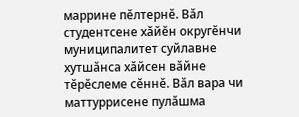маррине пӗлтернӗ. Вӑл студентсене хӑйӗн округӗнчи муниципалитет суйлавне хутшӑнса хӑйсен вӑйне тӗрӗслеме сӗннӗ. Вӑл вара чи маттуррисене пулӑшма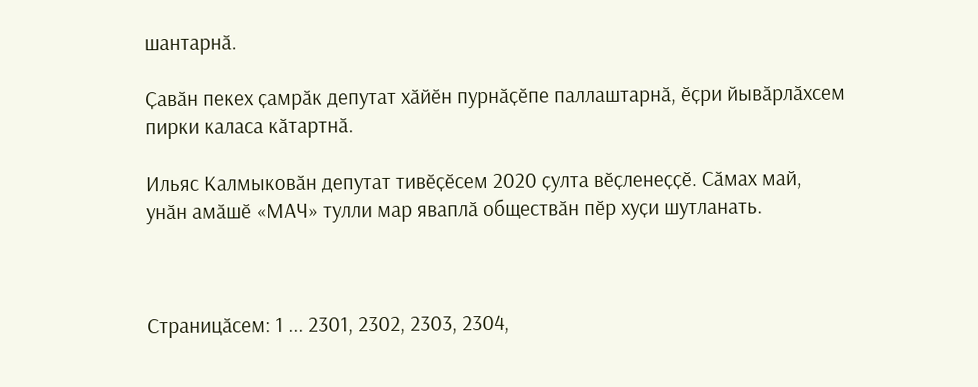шантарнӑ.

Ҫавӑн пекех ҫамрӑк депутат хӑйӗн пурнӑҫӗпе паллаштарнӑ, ӗҫри йывӑрлӑхсем пирки каласа кӑтартнӑ.

Ильяс Калмыковӑн депутат тивӗҫӗсем 2020 ҫулта вӗҫленеҫҫӗ. Сӑмах май, унӑн амӑшӗ «МАЧ» тулли мар яваплӑ обществӑн пӗр хуҫи шутланать.



Страницӑсем: 1 ... 2301, 2302, 2303, 2304,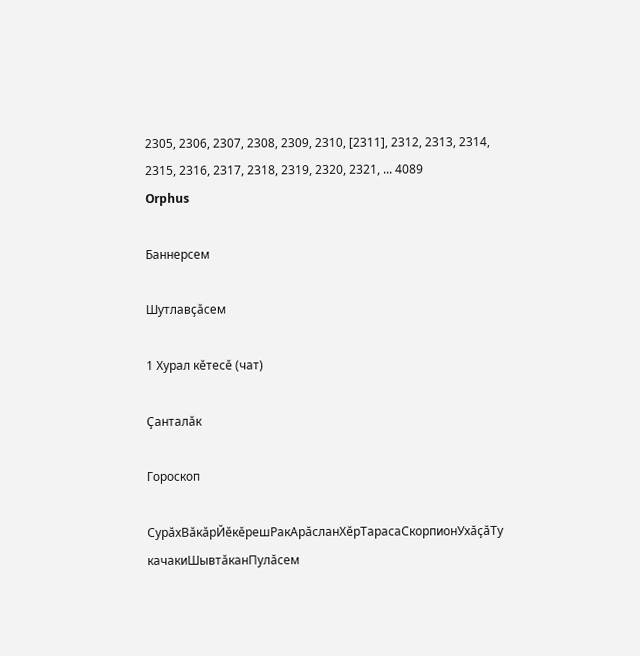2305, 2306, 2307, 2308, 2309, 2310, [2311], 2312, 2313, 2314, 2315, 2316, 2317, 2318, 2319, 2320, 2321, ... 4089
Orphus

Баннерсем

Шутлавҫӑсем

1 Хурал кӗтесӗ (чат)

Ҫанталӑк

Гороскоп

СурӑхВӑкӑрЙӗкӗрешРакАрӑсланХӗрТарасаСкорпионУхӑҫӑТу качакиШывтӑканПулӑсем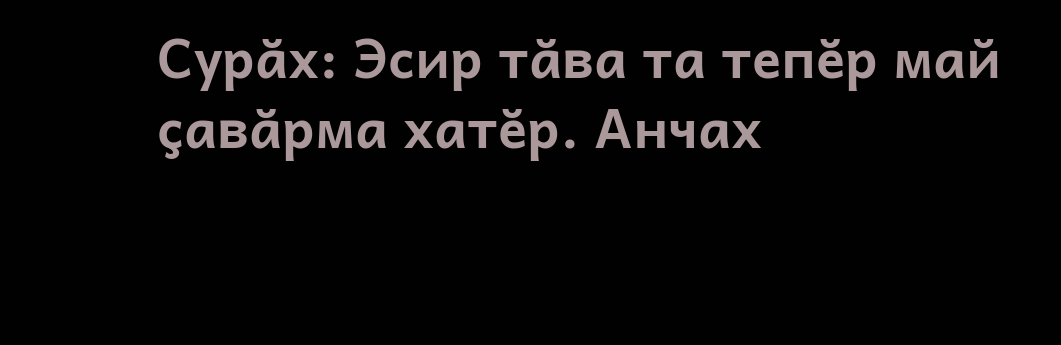Сурӑх: Эсир тӑва та тепӗр май ҫавӑрма хатӗр. Анчах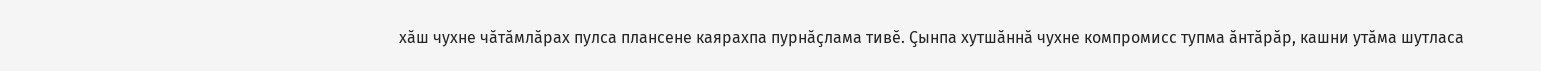хӑш чухне чӑтӑмлӑрах пулса плансене каярахпа пурнӑҫлама тивӗ. Ҫынпа хутшӑннӑ чухне компромисс тупма ӑнтӑрӑр, кашни утӑма шутласа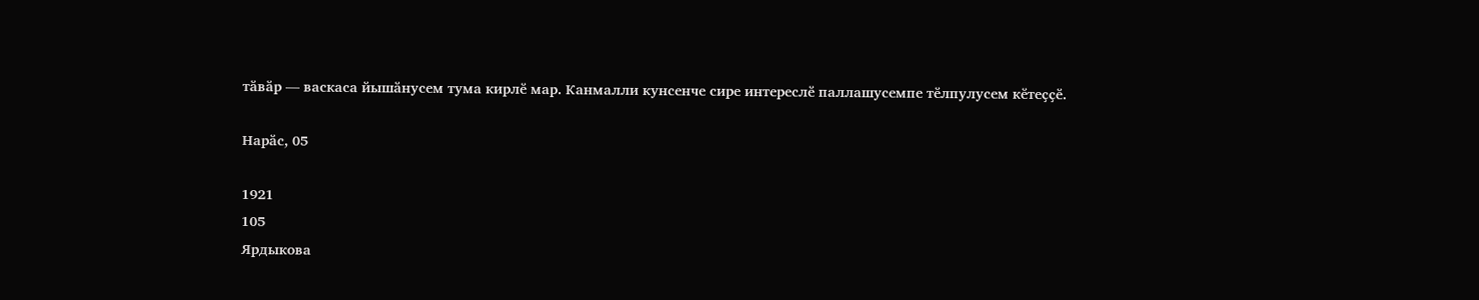тӑвӑр — васкаса йышӑнусем тума кирлӗ мар. Канмалли кунсенче сире интереслӗ паллашусемпе тӗлпулусем кӗтеҫҫӗ.

Нарӑс, 05

1921
105
Ярдыкова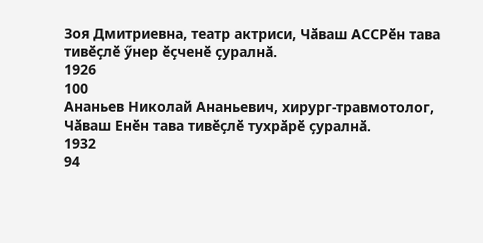Зоя Дмитриевна, театр актриси, Чӑваш АССРӗн тава тивӗҫлӗ ӳнер ӗҫченӗ ҫуралнӑ.
1926
100
Ананьев Николай Ананьевич, хирург-травмотолог, Чӑваш Енӗн тава тивӗҫлӗ тухрӑрӗ ҫуралнӑ.
1932
94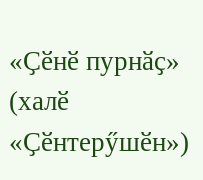«Ҫӗнӗ пурнӑҫ» (халӗ «Ҫӗнтерӳшӗн»)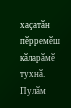хаҫатӑн пӗрремӗш кӑларӑмӗ тухнӑ.
Пулӑм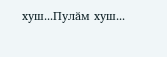хуш...Пулӑм хуш...